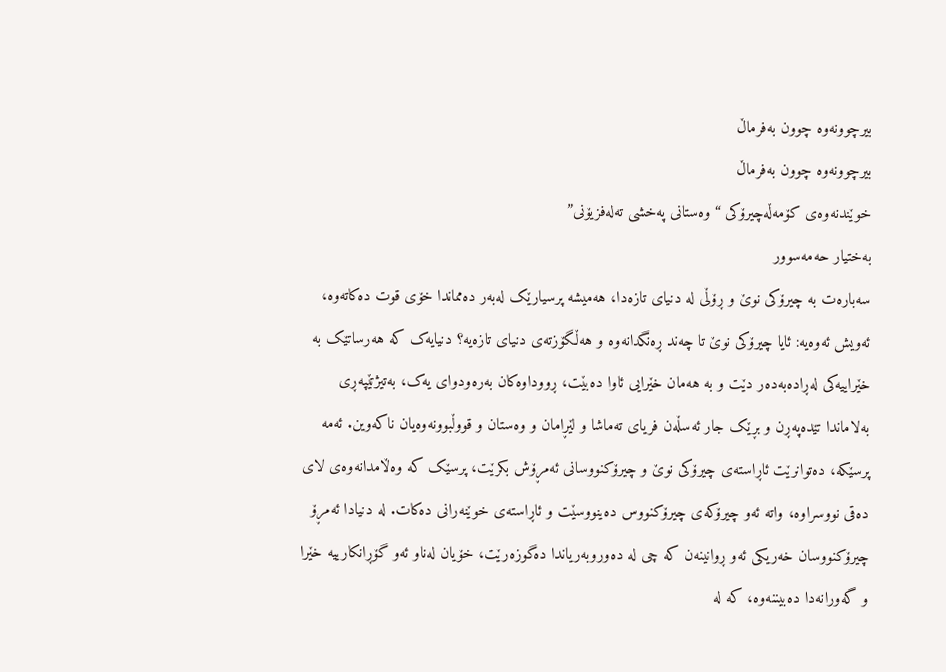بیرچوونەوە چوون بەفرماڵ
بیرچوونەوە چوون بەفرماڵ
خوێندنەوەی کۆمەڵەچیرۆکی “وەستانی پەخشی تەلەفزیۆنی”
بەختیار حەمەسوور
سەبارەت بە چیرۆکی نوێ و ڕۆڵی لە دنیای تازەدا، هەمیشە پرسیارێک لەبەر دەمماندا خۆی قوت دەکاتەوە، ئەویش ئەوەیە: ئایا چیرۆکی نوێ تا چەند ڕەنگدانەوە و هەڵگۆزتەی دنیای تازەیە؟ دنیایەک کە هەرساتێک بە خێراییەکی لەڕادەبەدەر دێت و بە هەمان خێرایی ئاوا دەبێت، ڕووداوەکان بەرەودوای یەک، بەتیژتێپەڕی بەلاماندا تێدەپەڕن و بڕێک جار ئەسڵەن فریای تەماشا و لێڕامان و وەستان و قووڵبوونەوەیان ناکەوین. ئەمە پرسێکە، دەتوانرێت ئاڕاستەی چیرۆکی نوێ و چیرۆکنووسانی ئەمڕۆش بکرێت، پرسێک کە وەڵامدانەوەی لای دەقی نووسراوە، واتە ئەو چیرۆکەی چیرۆکنووس دەینووسێت و ئاڕاستەی خوێنەرانی دەکات. لە دنیادا ئەمڕۆ چیرۆکنووسان خەریکی ئەو ڕوانینەن کە چی لە دەوروبەریاندا دەگوزەرێت، خۆیان لەناو ئەو گۆڕانکارییە خێرا و گەورانەدا دەبیننەوە، کە لە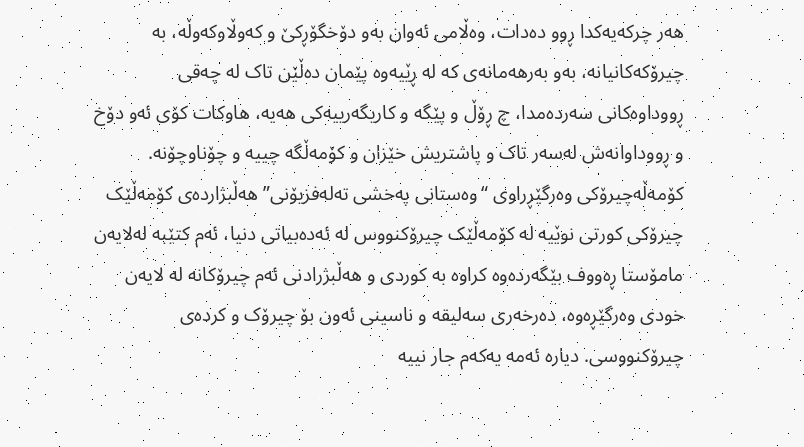هەر چرکەیەکدا ڕوو دەدات، وەڵامی ئەوان بەو دۆخگۆڕکێ و کەوڵاوکەوڵە، بە چیرۆکەکانیانە، بەو بەرهەمانەی کە لە ڕێیەوە پێمان دەڵێن تاک لە چەقی ڕووداوەکانی سەردەمدا، چ ڕۆڵ و پێگە و کاریگەرییەکی هەیە، هاوکات کۆی ئەو دۆخ و ڕووداوانەش لەسەر تاک و پاشتریش خێزان و کۆمەڵگە چییە و چۆناوچۆنە.
کۆمەڵەچیرۆکی وەرگێڕراوی “وەستانی پەخشی تەلەفزیۆنی” هەڵبژاردەی کۆمەڵێک چیرۆکی کورتی نوێیە لە کۆمەڵێک چیرۆکنووس لە ئەدەبیاتی دنیا، ئەم کتێبە لەلایەن مامۆستا ڕەووف بێگەردەوە کراوە بە کوردی و هەڵبژرادنی ئەم چیرۆکانە لە لایەن خودی وەرگێڕەوە، دەرخەری سەلیقە و ناسینی ئەون بۆ چیرۆک و کردەی چیرۆکنووسی. دیارە ئەمە یەکەم جار نییە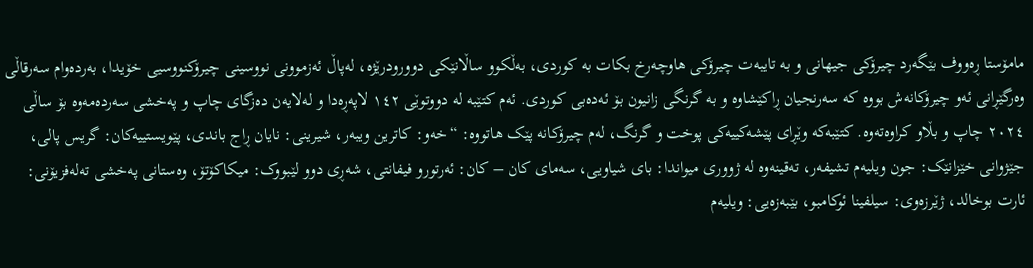مامۆستا ڕەووف بێگەرد چیرۆکی جیهانی و بە تایبەت چیرۆکی هاوچەرخ بکات بە کوردی، بەڵکوو ساڵانێکی دوورودرێژە، لەپاڵ ئەزموونی نووسینی چیرۆکنووسیی خۆیدا، بەردەوام سەرقاڵی وەرگێڕانی ئەو چیرۆکانەش بووە کە سەرنجیان ڕاکێشاوە و بە گرنگی زانیون بۆ ئەدەبی کوردی. ئەم کتێبە لە دووتوێی ١٤٢ لاپەڕەدا و لەلایەن دەزگای چاپ و پەخشی سەردەمەوە بۆ ساڵی ٢٠٢٤ چاپ و بڵاو کراوەتەوە. کتێبەکە وێڕای پێشەکییەکی پوخت و گرنگ، لەم چیرۆکانە پێک هاتووە: “خەو: کاترین ویبەر، شیرینی: نایان ڕاج باندی، پێویستییەکان: گریس پالی، جێژوانی خێزانێک: جون ویلیەم تشیفەر، تەقینەوە لە ژووری میواندا: بای شیاویی، سەمای کان – کان: ئەرتورو فیفانتی، شەڕی دوو لێبووک: میکاکۆتۆ، وەستانی پەخشی تەلەفزیۆنی: ئارت بوخالد، ژێرزەوی: سیلفینا ئوکامبو، بێبەزەیی: ویلیەم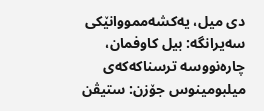دی میل، یەکشەممووانێکی سەیرانگە: بیل کاوفمان، چارەنووسە ترسناکەکەی میلبومینوس جۆزن: ستیڤن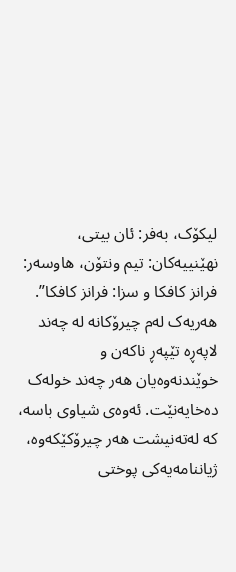لیکۆک، بەفر: ئان بیتی، نهێنییەکان: تیم ونتۆن، هاوسەر: فرانز کافکا و سزا: فرانز کافکا”.
هەریەک لەم چیرۆکانە لە چەند لاپەڕە تێپەڕ ناکەن و خوێندنەوەیان هەر چەند خولەک دەخایەنێت. ئەوەی شیاوی باسە، کە لەتەنیشت هەر چیرۆکێکەوە، ژیاننامەیەکی پوختی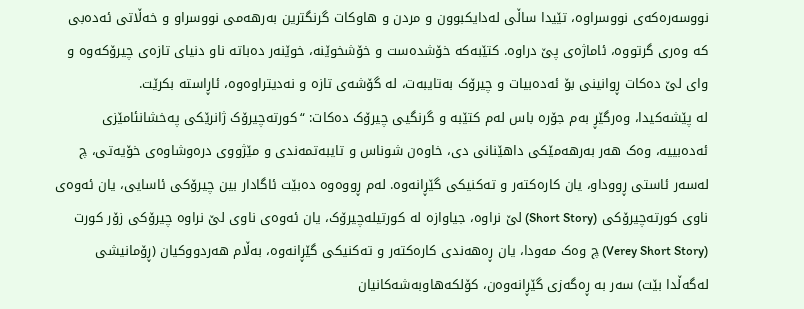نووسەرەکەی نووسراوە، تێیدا ساڵی لەدایکبوون و مردن و هاوکات گرنگترین بەرهەمی نووسراو و خەڵاتی ئەدەبی کە وەری گرتووە، ئاماژەی پێ دراوە. کتێبەکە خۆشدەست و خۆشخوێنە، خوێنەر دەباتە ناو دنیای تازەی چیرۆکەوە و وای لێ دەکات ڕوانینی بۆ ئەدەبیات و چیرۆک بەتایبەت، لە گۆشەی تازە و نەدیتراوەوە، ئاڕاستە بکرێت.
لە پێشەکیدا، وەرگێڕ بەم جۆرە باس لەم کتێبە و گرنگیی چیرۆک دەکات: “کورتەچیرۆک ژانرێکی پەخشانئامێزی ئەدەبییە، وەک هەر بەرهەمێکی داهێنانی دی، خاوەن شوناس و تایبەتمەندی و مێژووی درەوشاوەی خۆیەتی، چ لەسەر ئاستی ڕووداو، یان کارەکتەر و تەکنیکی گێڕانەوە. لەم ڕووەوە دەبێت ئاگادار بین چیرۆکی ئاسایی، یان ئەوەی ناوی کورتەچیرۆکی (Short Story) لێ نراوە، جیاوازە لە کورتیلەچیرۆک، یان ئەوەی ناوی لێ نراوە چیرۆکی زۆر کورت (Verey Short Story) چ وەک مەودا، یان ڕەهەندی کارەکتەر و تەکنیکی گێڕانەوە، بەڵام هەردووکیان (ڕۆمانیشی لەگەڵدا بێت) سەر بە ڕەگەزی گێڕانەوەن، کۆلکەهاوبەشەکانیان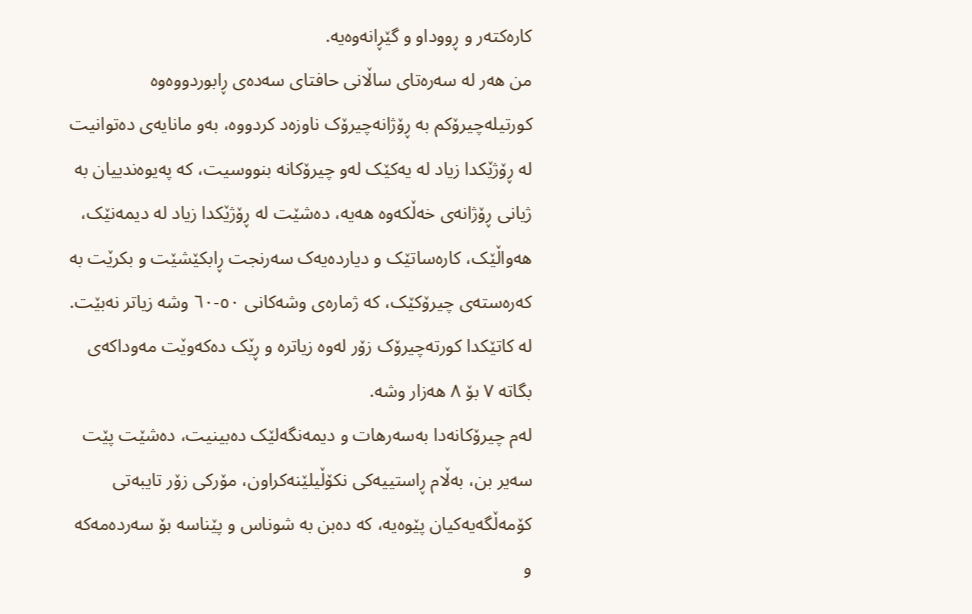کارەکتەر و ڕووداو و گێڕانەوەیە.
من هەر لە سەرەتای ساڵانی حافتای سەدەی ڕابوردووەوە کورتیلەچیرۆکم بە ڕۆژانەچیرۆک ناوزەد کردووە، بەو مانایەی دەتوانیت لە ڕۆژێکدا زیاد لە یەکێک لەو چیرۆکانە بنووسیت، کە پەیوەندییان بە ژیانی ڕۆژانەی خەڵکەوە هەیە، دەشێت لە ڕۆژێکدا زیاد لە دیمەنێک، هەواڵێک، کارەساتێک و دیاردەیەک سەرنجت ڕابکێشێت و بکرێت بە کەرەستەی چیرۆکێک، کە ژمارەی وشەکانی ٥٠-٦٠ وشە زیاتر نەبێت. لە کاتێکدا کورتەچیرۆک زۆر لەوە زیاترە و ڕێک دەکەوێت مەوداکەی بگاتە ٧ بۆ ٨ هەزار وشە.
لەم چیرۆکانەدا بەسەرهات و دیمەنگەلێک دەبینیت، دەشێت پێت سەیر بن، بەڵام ڕاستییەکی نکۆڵیلێنەکراون، مۆرکی زۆر تایبەتی کۆمەڵگەیەکیان پێوەیە، کە دەبن بە شوناس و پێناسە بۆ سەردەمەکە و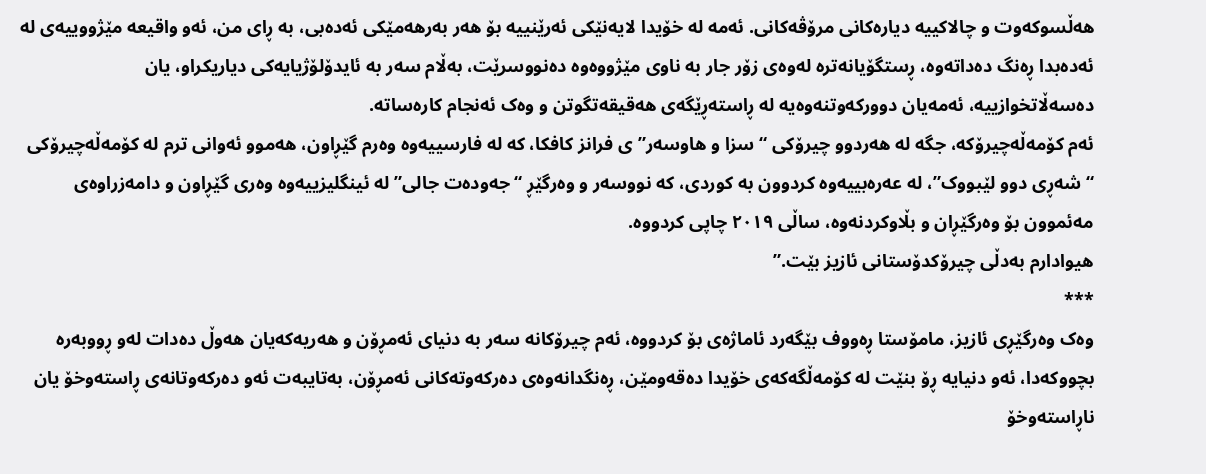هەڵسوکەوت و چالاکییە دیارەکانی مرۆڤەکانی. ئەمە لە خۆیدا لایەنێکی ئەرێنییە بۆ هەر بەرهەمێکی ئەدەبی، بە ڕای من، ئەو واقیعە مێژووییەی لە ئەدەبدا ڕەنگ دەداتەوە، ڕستگۆیانەترە لەوەی زۆر جار بە ناوی مێژووەوە دەنووسرێت، بەڵام سەر بە ئایدۆلۆژیایەکی دیاریکراو، یان دەسەڵاتخوازییە، ئەمەیان دوورکەوتنەوەیە لە ڕاستەڕێگەی هەقیقەتگوتن و وەک ئەنجام کارەساتە.
ئەم کۆمەڵەچیرۆکە، جگە لە هەردوو چیرۆکی “سزا و هاوسەر”ی فرانز کافکا، کە لە فارسییەوە وەرم گێڕاون، هەموو ئەوانی ترم لە کۆمەڵەچیرۆکی “شەڕی دوو لێبووک”، لە عەرەبییەوە کردوون بە کوردی، کە نووسەر و وەرگێڕ “جەودەت جالی” لە ئینگلیزییەوە وەری گێڕاون و دامەزراوەی مەئموون بۆ وەرگێڕان و بڵاوکردنەوە، ساڵی ٢٠١٩ چاپی کردووە.
هیوادارم بەدڵی چیرۆکدۆستانی ئازیز بێت.”
***
وەک وەرگێڕی ئازیز، مامۆستا ڕەووف بێگەرد ئاماژەی بۆ کردووە، ئەم چیرۆکانە سەر بە دنیای ئەمڕۆن و هەریەکەیان هەوڵ دەدات لەو ڕووبەرە بچووکەدا، ئەو دنیایە ڕۆ بنێت لە کۆمەڵگەکەی خۆیدا دەقەومێن، ڕەنگدانەوەی دەرکەوتەکانی ئەمڕۆن، بەتایبەت ئەو دەرکەوتانەی ڕاستەوخۆ یان ناڕاستەوخۆ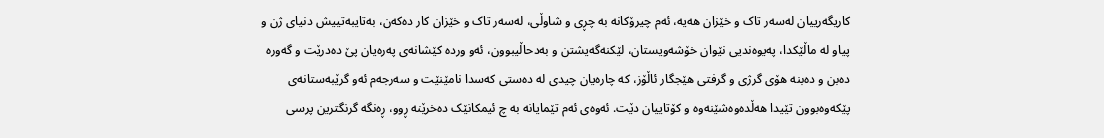کاریگەرییان لەسەر تاک و خێزان هەیە، ئەم چیرۆکانە بە چڕی و شاوڵی، لەسەر تاک و خێزان کار دەکەن، بەتایبەتییش دنیای ژن و پیاو لە ماڵێکدا، پەیوەندیی نێوان خۆشەویستان، لێکنەگەیشتن و بەدحاڵیبوون، ئەو وردە کێشانەی پەرەیان پێ دەدرێت و گەورە دەبن و دەبنە هۆی گرژی و گرفتی هێجگار ئاڵۆز، کە چارەیان چیدی لە دەستی کەسدا نامێنێت و سەرجەم ئەو گرێبەستانەی پێکەوەبوون تێیدا هەڵدەوەشێنەوە و کۆتاییان دێت. ئەوەی ئەم تێمایانە بە چ ئیمکانێک دەخرێنە ڕوو، ڕەنگە گرنگترین پرسی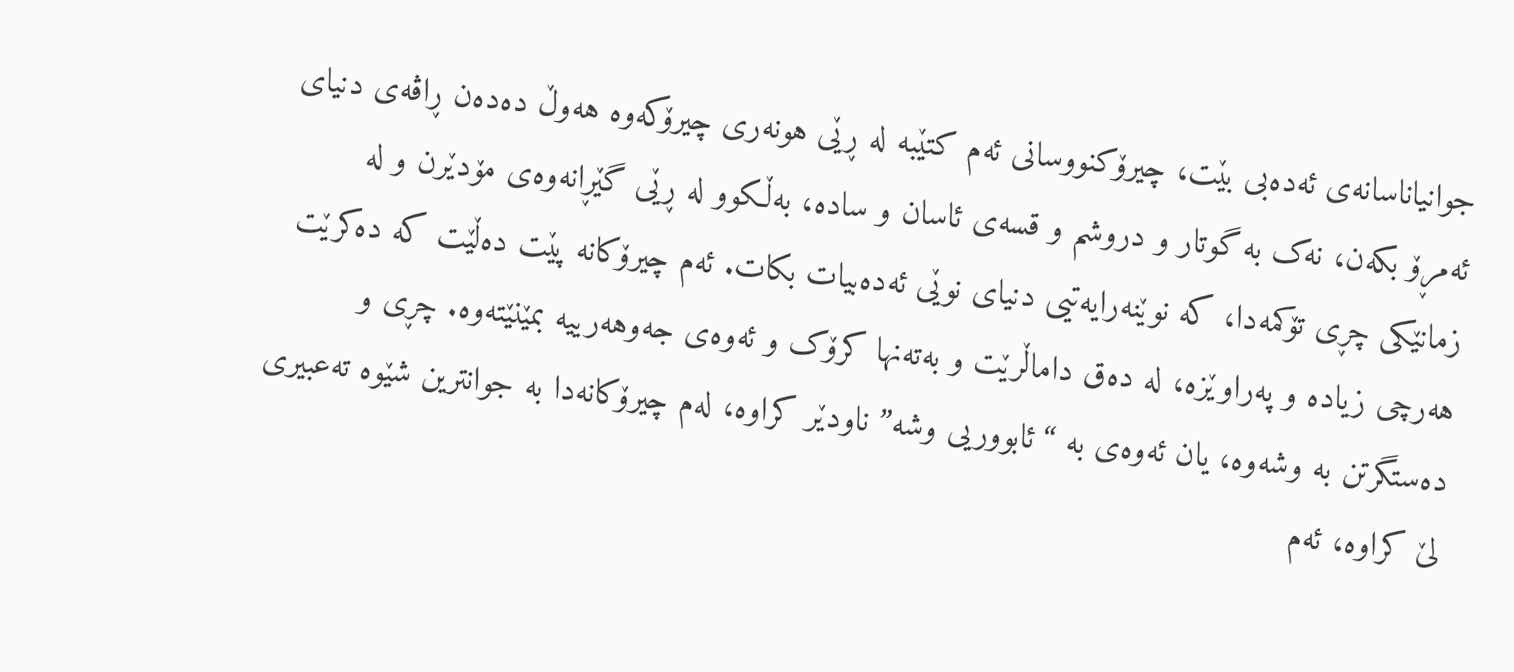جوانیاناسانەی ئەدەبی بێت، چیرۆکنووسانی ئەم کتێبە لە ڕێی هونەری چیرۆکەوە هەوڵ دەدەن ڕاڤەی دنیای ئەمڕۆ بکەن، نەک بە گوتار و دروشم و قسەی ئاسان و سادە، بەڵکوو لە ڕێی گێڕانەوەی مۆدێرن و لە زمانێکی چڕی تۆکمەدا، کە نوێنەرایەتیی دنیای نوێی ئەدەبیات بکات. ئەم چیرۆکانە پێت دەڵێت کە دەکرێت هەرچی زیادە و پەراوێزە، لە دەق داماڵرێت و بەتەنها کرۆک و ئەوەی جەوهەرییە بمێنێتەوە. چڕی و دەستگرتن بە وشەوە، یان ئەوەی بە “ئابووریی وشە” ناودێر کراوە، لەم چیرۆکانەدا بە جوانترین شێوە تەعبیری لێ کراوە، ئەم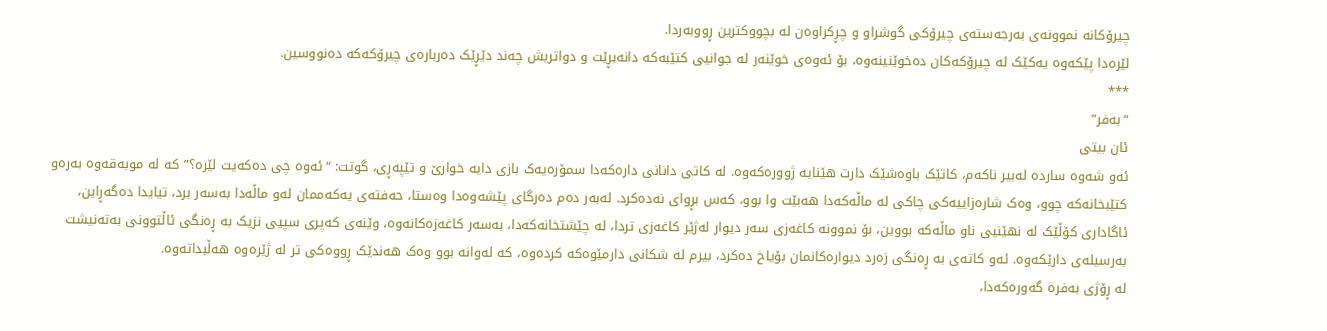چیرۆکانە نموونەی بەرجەستەی چیرۆکی گوشراو و چڕکراوەن لە بچووکترین ڕووبەردا.
لێرەدا پێکەوە یەکێک لە چیرۆکەکان دەخوێنینەوە، بۆ ئەوەی خوێنەر لە جوانیی کتێبەکە دانەبڕێت و دواتریش چەند دێڕێک دەربارەی چیرۆکەکە دەنووسین.
***
“بەفر”
ئان بیتی
ئەو شەوە ساردە لەبیر ناکەم، کاتێک باوەشێک دارت هێنایە ژوورەکەوە. لە کاتی دانانی دارەکەدا سمۆرەیەک بازی دایە خوارێ و تێپەڕی، گوتت: “ئەوە چی دەکەیت لێرە؟” کە لە موبەقەوە بەرەو کتێبخانەکە چوو، وەک شارەزاییەکی چاکی لە ماڵەکەدا هەبێت وا بوو، کەس بڕوای نەدەکرد. لەبەر دەم دەرگای پێشەوەدا وەستا، حەفتەی یەکەممان لەو ماڵەدا بەسەر برد، تیایدا دەگەڕاین، ئاگاداری کۆڵێک لە نهێنیی ناو ماڵەکە بووین، بۆ نموونە کاغەزی سەر دیوار لەژێر کاغەزی تردا، لە چێشتخانەکەدا، بەسەر کاغەزەکانەوە، وێنەی کەپری سپیی نزیک بە ڕەنگی ئاڵتوونی بەتەنیشت بەرسیلەی دارێکەوە. ئەو کاتەی بە ڕەنگی زەرد دیوارەکانمان بۆیاخ دەکرد، بیرم لە شکانی دارمێوەکە کردەوە، کە لەوانە بوو وەک هەندێک ڕووەکی تر لە ژێرەوە هەڵبداتەوە.
لە ڕۆژی بەفرە گەورەکەدا،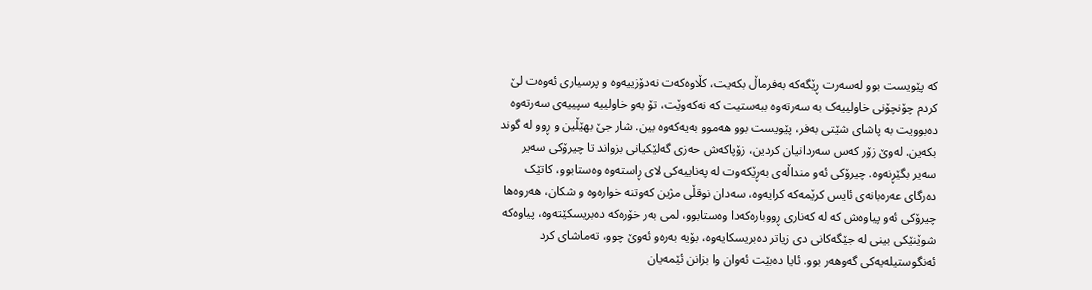کە پێویست بوو لەسەرت ڕێگەکە بەفرماڵ بکەیت، کڵاوەکەت نەدۆزییەوە و پرسیاری ئەوەت لێ کردم چۆنچۆنی خاولییەک بە سەرتەوە ببەستیت کە نەکەوێت، تۆ بەو خاولییە سپییەی سەرتەوە دەبوویت بە پاشای شێتی بەفر، پێویست بوو هەموو بەیەکەوە بین. شار جێ بهێڵین و ڕوو لە گوند بکەین. لەوێ زۆر کەس سەردانیان کردین، زۆپاکەش حەزی گەلێکیانی بزواند تا چیرۆکی سەیر سەیر بگێڕنەوە. چیرۆکی ئەو منداڵەی بەڕێکەوت لە پەناییەکی لای ڕاستەوە وەستابوو، کاتێک دەرگای عەرەبانەی ئایس کرێمەکە کرایەوە، سەدان نوقڵی مژین کەوتنە خوارەوە و شکان، هەروەها چیرۆکی ئەو پیاوەش کە لە کەناری ڕووبارەکەدا وەستابوو، لمی بەر خۆرەکە دەبریسکێتەوە، پیاوەکە شوێنێکی بینی لە جێگەکانی دی زیاتر دەبریسکایەوە، بۆیە بەرەو ئەوێ چوو، تەماشای کرد ئەنگوستیلەیەکی گەوهەر بوو. ئایا دەبێت ئەوان وا بزانن ئێمەیان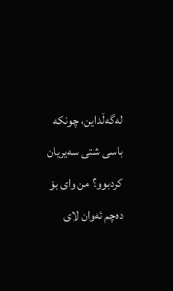لەگەڵداین، چونکە باسی شتی سەیریان کردبوو؟ من وای بۆ دەچم ئەوان لای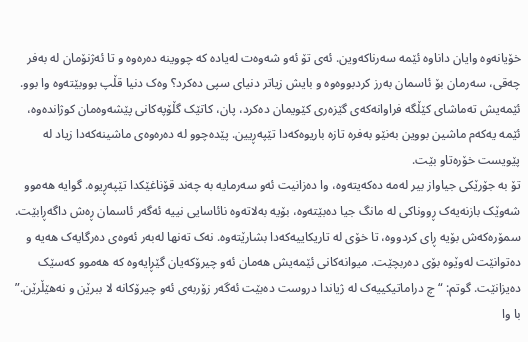خۆیانەوە وایان داناوە ئێمە سەرناکەوین. ئەی تۆ ئەو شەوەت لەیادە کە چووینە دەرەوە و تا ئەژنۆمان لە بەفر چەقی، سەرمان بۆ ئاسمان بەرز کردبووەوە و بایش زیاتر دنیای سپی دەکرد؟ وەک دنیا قڵپ بووبێتەوە وا بوو. ئێمەیش تەماشای کێڵگە فراوانەکەی گێزەری کێویمان دەکرد، پان، کاتێک گڵۆپەکانی پێشەوەمان کوژاندەوە، ئێمە یەکەم ماشین بووین بەنێو بەفرە تازە باریوەکەدا تێپەڕیین. پێدەچوو لە دەرەوەی ماشینەکەدا زیاد لە پێویست خۆرەتاو بێت.
تۆ بە جۆرێکی جیاواز بیر لەمە دەکەیتەوە، وا دەزانیت ئەو سەرمایە بە چەند قۆناغێکدا تێپەڕیوە. گوایە هەموو شەوێک بازنەیەک ڕووناکی لە مانگ جیا دەبێتەوە، بۆیە بەلاتەوە نائاسایی نییە ئەگەر ئاسمان ڕەش داگەڕابێت. سمۆرەکەش بۆیە ڕای کردووە، تا خۆی لە تاریکاییەکەدا بشارێتەوە. نەک تەنها لەبەر ئەوەی دەرگایەک هەیە و دەتوانێت لەوێوە بۆی دەربچێت. میوانەکانی ئێمەیش هەمان ئەو چیرۆکەیان گێڕایەوە کە هەموو کەسێک دەیزانێت. گوتم: “چ دراماتیکییەک لە ژیاندا دروست دەبێت ئەگەر زۆربەی ئەو چیرۆکانە لا ببرێن و نەهێڵرێن.” با وا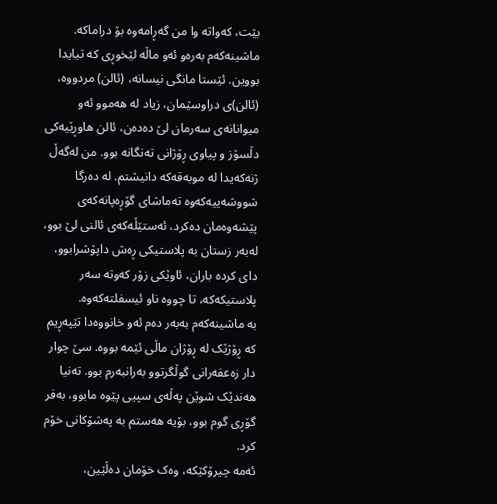بێت، کەواتە وا من گەڕامەوە بۆ دراماکە. ماشینەکەم بەرەو ئەو ماڵە لێخوڕی کە تیایدا بووین. ئێستا مانگی نیسانە، (ئالن) مردووە، (ئالن)ی دراوسێمان، زیاد لە هەموو ئەو میوانانەی سەرمان لێ دەدەن، ئالن هاوڕێیەکی دڵسۆز و پیاوی ڕۆژانی تەنگانە بوو. من لەگەڵ ژنەکەیدا لە موبەقەکە دانیشتم. لە دەرگا شووشەییەکەوە تەماشای گۆڕەپانەکەی پێشەوەمان دەکرد، ئەستێڵەکەی ئالنی لێ بوو، لەبەر زستان بە پلاستیکی ڕەش داپۆشرابوو، دای کردە باران، ئاوێکی زۆر کەوتە سەر پلاستیکەکە، تا چووە ناو ئیسفلتەکەوە.
بە ماشینەکەم بەبەر دەم ئەو خانووەدا تێپەڕیم کە ڕۆژێک لە ڕۆژان ماڵی ئێمە بووە. سێ چوار دار زەعفەرانی گوڵگرتوو بەرانبەرم بوو. تەنیا هەندێک شوێن پەڵەی سپیی پێوە مابوو، بەفر گۆڕی گوم بوو، بۆیە هەستم بە پەشۆکانی خۆم کرد.
ئەمە چیرۆکێکە، وەک خۆمان دەڵێین،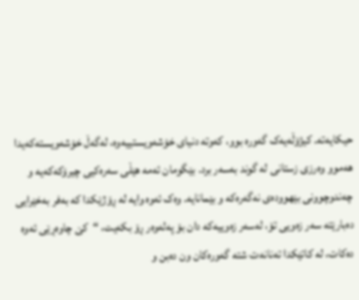حیکایەتە. کیژۆڵەیەک گەورە بوو، کەوتە دنیای خۆشەویستییەوە، لەگەڵ خۆشەویستەکەیدا هەموو وەرزی زستانی لە گوند بەسەر برد. بێگومان ئەمە هێڵی سەرەکیی چیرۆکەکەیە و چەندوچوونی بێهوودەی نەگەرەکە و بێمانایە. وەک ئەوە وایە لە ڕۆژێکدا کە بەفر بەخێرایی دەبارێتە سەر زەویی تۆ، لەسەر زەوییەکە دان بۆ پەلەوەر ڕۆ بکەیت، “کێ چاوەڕێی ئەوە دەکات، لە کاتێکدا تەنانەت شتە گەورەکان ون دەبن و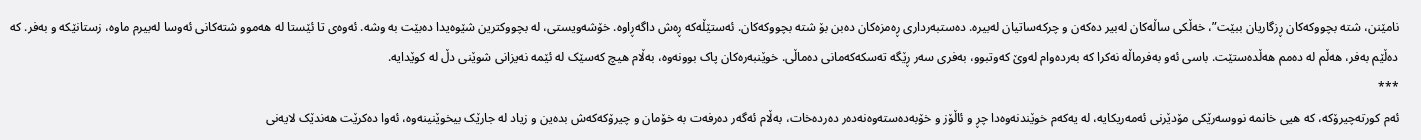نامێنن، شتە بچووکەکان ڕزگاریان ببێت”، خەڵکی ساڵەکان لەبیر دەکەن و چرکەساتیان لەبیرە. دەستبەرداری ڕەمزەکان دەبن بۆ شتە بچووکەکان. ئەستێڵەکە ڕەش داگەڕاوە. خۆشەویستی، لە بچووکترین شێوەیدا دەبێت بە وشە. ئەوەی تا ئێستا لە هەموو شتەکانی ئەوسا لەبیرم ماوە، زستانێکە و بەفر. کە دەڵێم بەفر، هەڵم لە دەمم هەڵدەستێت. باسی ئەو بەفرماڵە نەکرا کە بەردەوام لەوێ کەوتبوو، بەفری سەر ڕێگە تەسکەکەمانی دەماڵی. خوێنبەرەکان پاک بوونەوە، بەڵام هیچ کەسێک لە ئێمە نەیزانی شوێنی دڵ لە کوێدایە.
***
ئەم کورتەچیرۆکە، کە هیی خانمە نووسەرێکی مۆدێرنی ئەمەریکایە، لە یەکەم خوێندنەوەدا چڕ و ئاڵۆز و خۆبەدەستەوەنەدەر دەردەخات، بەڵام ئەگەر دەرفەت بە خۆمان و چیرۆکەکەش بدەین و زیاد لە جارێک بیخوێنینەوە، ئەوا دەکرێت هەندێک لایەنی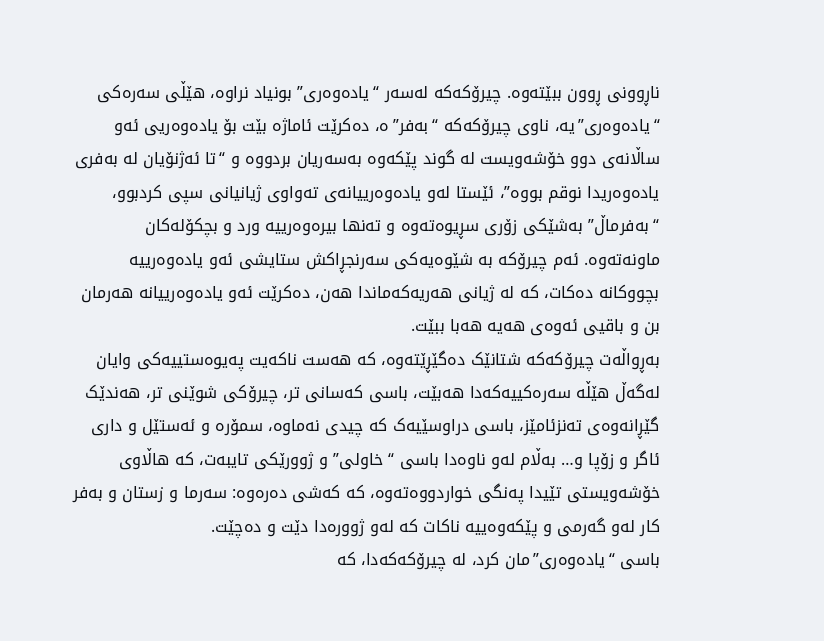ناڕوونی ڕوون ببێتەوە. چیرۆکەکە لەسەر “یادەوەری” بونیاد نراوە، هێڵی سەرەکی “یادەوەری”یە، ناوی چیرۆکەکە “بەفر”ە، دەکرێت ئاماژە بێت بۆ یادەوەریی ئەو ساڵانەی دوو خۆشەویست لە گوند پێکەوە بەسەریان بردووە و “تا ئەژنۆیان لە بەفری یادەوەریدا نوقم بووە”، ئێستا لەو یادەوەرییانەی تەواوی ژیانیانی سپی کردبوو، “بەفرماڵ” بەشێکی زۆری سڕیوەتەوە و تەنها بیرەوەرییە ورد و بچکۆلەکان ماونەتەوە. ئەم چیرۆکە بە شێوەیەکی سەرنجڕاکش ستایشی ئەو یادەوەرییە بچووکانە دەکات، کە لە ژیانی هەریەکەماندا هەن، دەکرێت ئەو یادەوەرییانە هەرمان بن و باقیی ئەوەی هەیە هەبا ببێت.
بەڕواڵەت چیرۆکەکە شتانێک دەگێڕێتەوە، کە هەست ناکەیت پەیوەستییەکی وایان لەگەڵ هێڵە سەرەکییەکەدا هەبێت، باسی کەسانی تر، چیرۆکی شوێنی تر، هەندێک گێڕانەوەی تەنزئامێز، باسی دراوسێیەک کە چیدی نەماوە، سمۆرە و ئەستێل و داری ئاگر و زۆپا و… بەڵام لەو ناوەدا باسی “خاولی” و ژوورێکی تایبەت، کە هاڵاوی خۆشەویستی تێیدا پەنگی خواردووەتەوە، کە کەشی دەرەوە: سەرما و زستان و بەفر کار لەو گەرمی و پێکەوەییە ناکات کە لەو ژوورەدا دێت و دەچێت.
باسی “یادەوەری”مان کرد، لە چیرۆکەکەدا، کە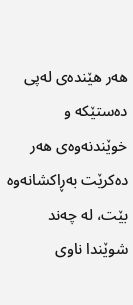هەر هێندەی لەپی دەستێکە و خوێندنەوەی هەر دەکرێت بەڕاکشانەوە بێت، لە چەند شوێندا ناوی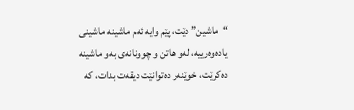“ماشین” دێت، پێم وایە ئەم ماشینە ماشینی یادەوەرییە، لەو هاتن و چوونانەی بەو ماشینە دەکرێت، خوێنەر دەتوانێت دیقەت بدات، کە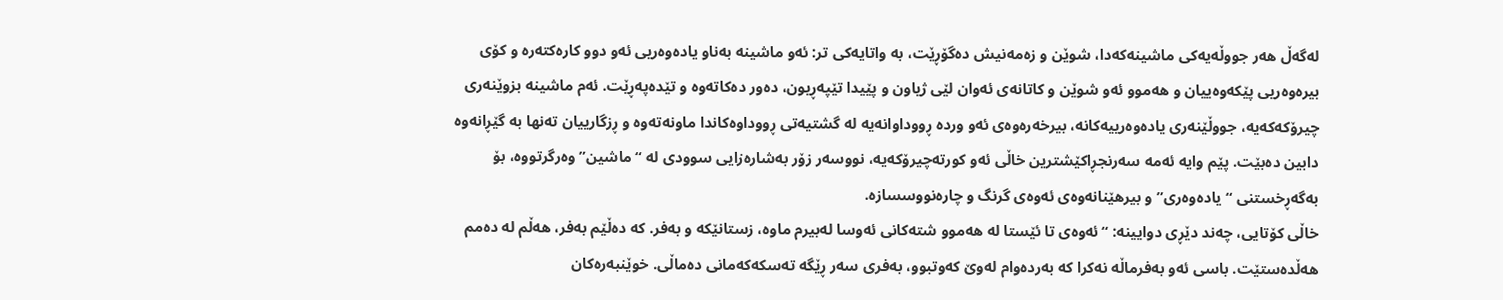لەگەڵ هەر جووڵەیەکی ماشینەکەدا، شوێن و زەمەنیش دەگۆڕێت، بە واتایەکی تر: ئەو ماشینە بەناو یادەوەریی ئەو دوو کارەکتەرە و کۆی بیرەوەریی پێکەوەییان و هەموو ئەو شوێن و کاتانەی ئەوان لێی ژیاون و پێیدا تێپەڕیون، دەور دەکاتەوە و تێدەپەڕێت. ئەم ماشینە بزوێنەری چیرۆکەکەیە، جووڵێنەری یادەوەرییەکانە، بیرخەرەوەی ئەو وردە ڕووداوانەیە لە گشتیەتی ڕووداوەکاندا ماونەتەوە و ڕزگارییان تەنها بە گێڕانەوە دابین دەبێت. پێم وایە ئەمە سەرنجڕاکێشترین خاڵی ئەو کورتەچیرۆکەیە، نووسەر زۆر بەشارەزایی سوودی لە “ماشین” وەرگرتووە، بۆ بەگەڕخستنی “یادەوەری” و بیرهێنانەوەی ئەوەی گرنگ و چارەنووسسازە.
خاڵی کۆتایی، چەند دێڕی دوایینە: “ئەوەی تا ئێستا لە هەموو شتەکانی ئەوسا لەبیرم ماوە، زستانێکە و بەفر. کە دەڵێم بەفر، هەڵم لە دەمم هەڵدەستێت. باسی ئەو بەفرماڵە نەکرا کە بەردەوام لەوێ کەوتبوو، بەفری سەر ڕێگە تەسکەکەمانی دەماڵی. خوێنبەرەکان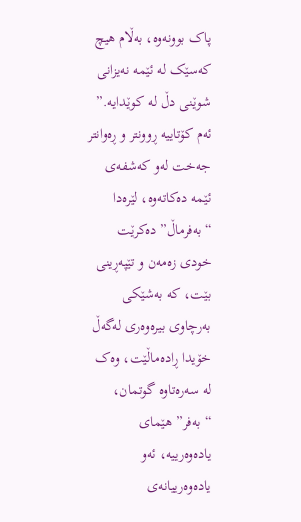پاک بوونەوە، بەڵام هیچ کەسێک لە ئێمە نەیزانی شوێنی دڵ لە کوێدایە.” ئەم کۆتاییە ڕوونتر و ڕەوانتر جەخت لەو کەشفەی ئێمە دەکاتەوە، لێرەدا “بەفرماڵ” دەکرێت خودی زەمەن و تێپەڕینی بێت، کە بەشێکی بەرچاوی بیرەوەری لەگەڵ خۆیدا ڕادەماڵێت، وەک لە سەرەتاوە گوتمان، “بەفر” هێمای یادەوەرییە، ئەو یادەوەرییانەی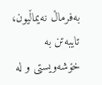بەفرماڵ نەیماڵیون، تایبەتن بە خۆشەویستی و لە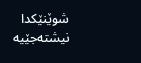شوێنێکدا نیشتەجێیە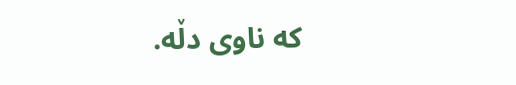کە ناوی دڵە.